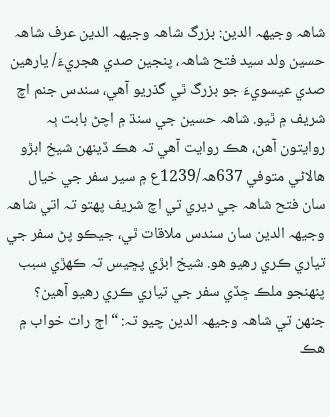شاھہ وجيھہ الدين: بزرگ شاھہ وجيھہ الدين عرف شاھہ حسين ولد سيد فتح شاھہ، پنجين صدي هجريءَ/ يارهين صدي عيسويءَ جو بزرگ ٿي گذريو آهي، سندس جنم اچ شريف ۾ ٿيو. شاھہ حسين جي سنڌ ۾ اچڻ بابت ٻہ روايتون آهن، هڪ روايت آهي تہ هڪ ڏينهن شيخ ابڙو هالاڻي متوفي 637ھہ/1239ع ۾ سير سفر جي خيال سان فتح شاھہ جي ديري تي اچ شريف پهتو تہ اتي شاھہ وجيھہ الدين سان سندس ملاقات ٿي، جيڪو پڻ سفر جي تياري ڪري رهيو هو. شيخ ابڙي پڇيس تہ ڪهڙي سبب پنهنجو ملڪ ڇڏي سفر جي تياري ڪري رهيو آهين؟ جنهن تي شاھہ وجيھہ الدين چيو تہ: “اڄ رات خواب ۾ هڪ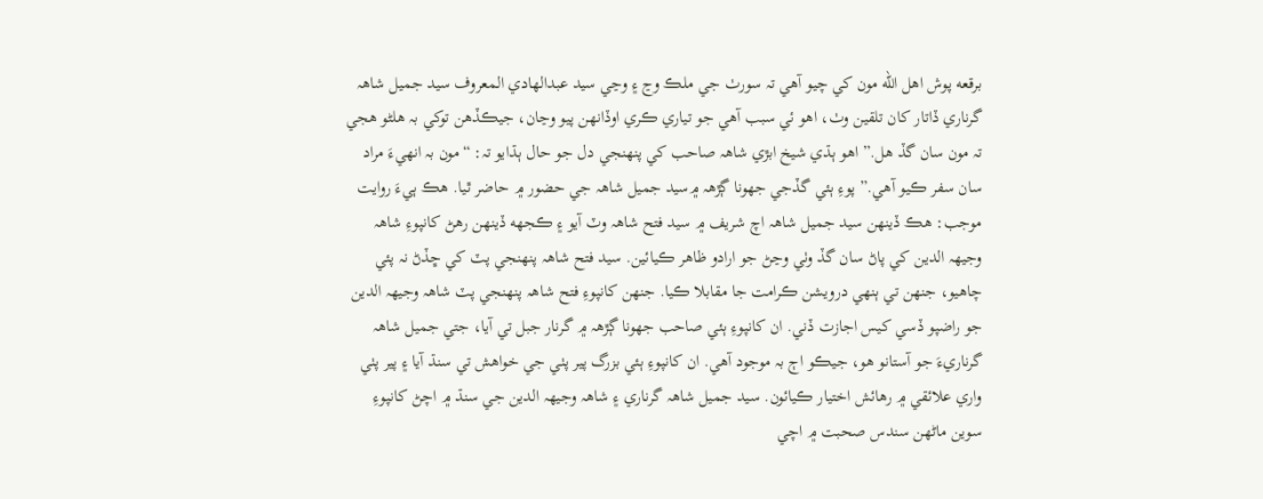برقعه پوش اهل الله مون کي چيو آهي تہ سورٺ جي ملڪ وڃ ۽ وڃي سيد عبدالهادي المعروف سيد جميل شاھہ گرناري ڏاتار کان تلقين وٺ، اهو ئي سبب آهي جو تياري ڪري اوڏانهن پيو وڃان، جيڪڏهن توکي بہ هلڻو هجي تہ مون سان گڏ هل.” اهو ٻڌي شيخ ابڙي شاھہ صاحب کي پنھنجي دل جو حال ٻڌايو تہ: “مون بہ انهيءَ مراد سان سفر ڪيو آهي.” پوءِ ٻئي گڏجي جهونا ڳڙھہ ۾سيد جميل شاھہ جي حضور ۾ حاضر ٿيا. هڪ ٻيءَ روايت موجب: هڪ ڏينهن سيد جميل شاھہ اچ شريف ۾ سيد فتح شاھہ وٽ آيو ۽ ڪجهه ڏينهن رهڻ کانپوءِ شاھہ وجيھہ الدين کي پاڻ سان گڏ وٺي وڃڻ جو ارادو ظاهر ڪيائين. سيد فتح شاھہ پنھنجي پٽ کي ڇڏڻ نہ پئي چاهيو، جنهن تي ٻنهي درويشن ڪرامت جا مقابلا ڪيا. جنهن کانپوءِ فتح شاھہ پنھنجي پٽ شاھہ وجيھہ الدين جو راضپو ڏسي کيس اجازت ڏني. ان کانپوءِ ٻئي صاحب جهونا ڳڙھہ ۾ گرنار جبل تي آيا، جتي جميل شاھہ گرناريءَ جو آستانو هو، جيڪو اڄ بہ موجود آهي. ان کانپوءِ ٻئي بزرگ پير پٺي جي خواهش تي سنڌ آيا ۽ پير پٺي واري علائقي ۾ رهائش اختيار ڪيائون. سيد جميل شاھہ گرناري ۽ شاھہ وجيھہ الدين جي سنڌ ۾ اچڻ کانپوءِ سوين ماڻهن سندس صحبت ۾ اچي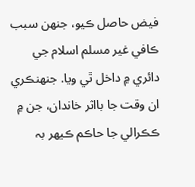فيض حاصل ڪيو، جنهن سبب ڪافي غير مسلم اسلام جي دائري ۾ داخل ٿي ويا. جنهنڪري ان وقت جا بااثر خاندان، جن ۾ ڪڪرالي جا حاڪم ڪيهر بہ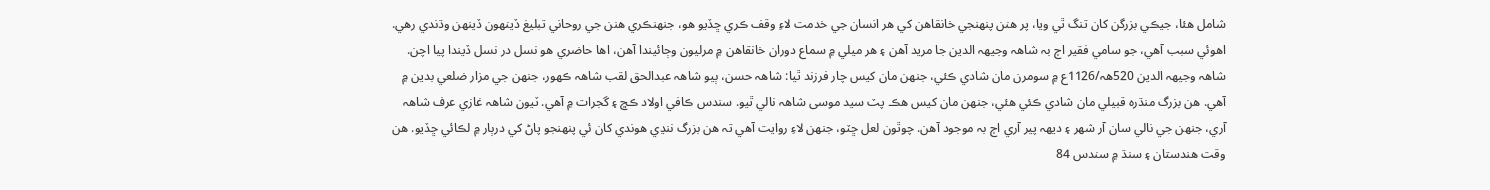شامل هئا، جيڪي بزرگن کان تنگ ٿي ويا، پر هنن پنھنجي خانقاهن کي هر انسان جي خدمت لاءِ وقف ڪري ڇڏيو هو، جنهنڪري هنن جي روحاني تبليغ ڏينهون ڏينهن وڌندي رهي. اهوئي سبب آهي، جو سامي فقير اڄ بہ شاھہ وجيھہ الدين جا مريد آهن ۽ هر ميلي ۾ سماع دوران خانقاهن ۾ مرليون وڄائيندا آهن، اها حاضري هو نسل در نسل ڏيندا پيا اچن.
شاھہ وجيھہ الدين 520ھہ/1126ع ۾ سومرن مان شادي ڪئي، جنهن مان کيس چار فرزند ٿيا: شاھہ حسن، ٻيو شاھہ عبدالحق لقب شاھہ ڪهور، جنهن جي مزار ضلعي بدين ۾ آهي. هن بزرگ منڌره قبيلي مان شادي ڪئي هئي، جنهن مان کيس هڪ پٽ سيد موسى شاھہ نالي ٿيو. سندس ڪافي اولاد ڪڇ ۽ گجرات ۾ آهي. ٽيون شاھہ غازي عرف شاھہ آري، جنهن جي نالي سان آر شھر ۽ ديھہ پير آري اڄ بہ موجود آهن. چوٿون لعل ڇٽو، جنهن لاءِ روايت آهي تہ هن بزرگ ننڍي هوندي کان ئي پنهنجو پاڻ کي درٻار ۾ لڪائي ڇڏيو. هن وقت هندستان ۽ سنڌ ۾ سندس 84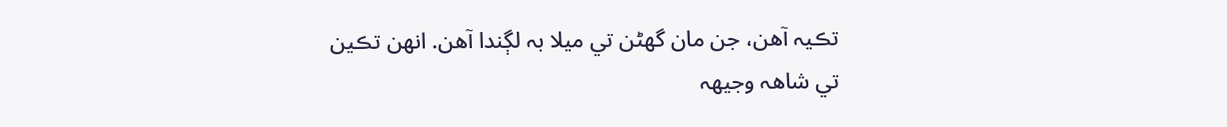تڪيہ آهن، جن مان گهڻن تي ميلا بہ لڳندا آهن. انهن تڪين تي شاھہ وجيھہ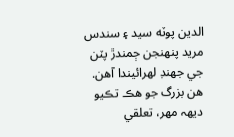الدين پوٽه سيد ۽ سندس مريد پنهنجن ڄمندڙ پٽن جي جهنڊ لهرائيندا آهن. هن بزرگ جو هڪ تڪيو ديھہ مهر، تعلقي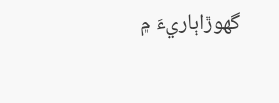گهوڙاٻاريءَ ۾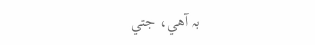بہ آهي، جتي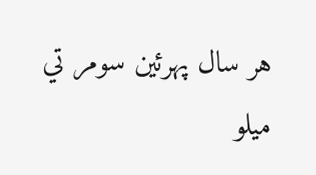هر سال پهرئين سومر تي ميلو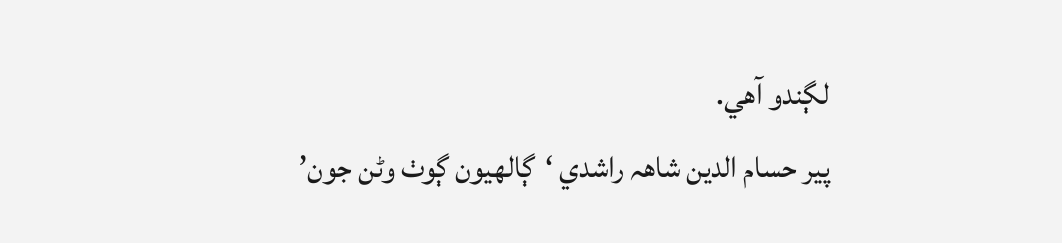لڳندو آهي.
پير حسام الدين شاھہ راشدي ‘ڳالهيون ڳوٺ وڻن جون’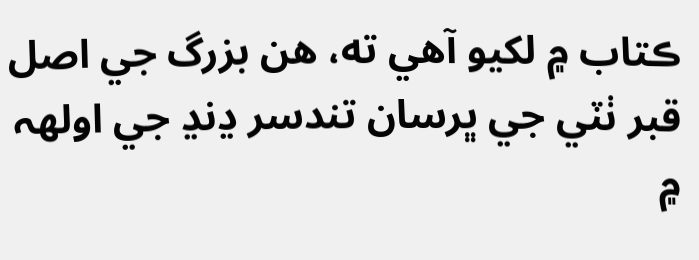ڪتاب ۾ لکيو آهي ته، هن بزرگ جي اصل قبر ٺٽي جي ڀرسان تندسر ڍنڍ جي اولھہ ۾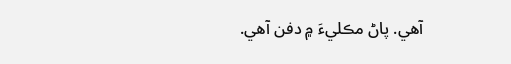آهي. پاڻ مڪليءَ ۾ دفن آهي.